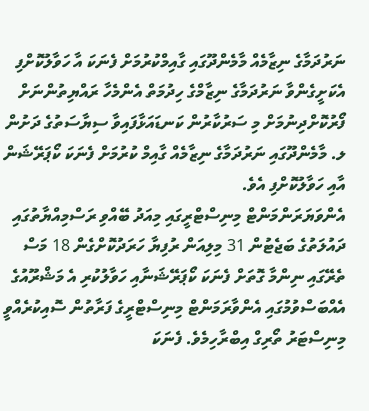ނަރުދަމާގެ ނިޒާމެއް މާމެންދޫގައި ގާއިމްކުރުމަށް ފެނަކަ އާ ހަވާލުކޮށްފި
އެކަށީގެންވާ ނަރުދަމާގެ ނިޒާމްގެ ހިދުމަތް އެންމެހާ ރައްޔިތުންނަށް ފޯރުކޮށްދިނުމަށް މި ސަރުކާރުން ކަނޑައަޅާފައިވާ ސިޔާސަތުގެ ދަށުން ލ. މާމެންދޫގައި ނަރުދަމާގެ ނިޒާމެއް ގާއިމް ކުރުމަށް ފެނަކަ ކޯޕަރޭޝަން އާއި ހަވާލުކޮށްފި އެވެ.
އެންވަޔަރަންމަންޓް މިނިސްޓްރީގައި މިއަދު ބޭއްވި ރަސްމިއްޔާތުގައި ދައުލަތުގެ ބަޖެޓުން 31 މިލިއަން ރުފިޔާ ހަރަދުކޮށްގެން 18 މަސް ތެރޭގައި ނިންމާ ގޮތަށް ފެނަކަ ކޯޕަރޭޝަނާއި ހަވާލުކުރި އެ މަޝްރޫއުގެ އެއްބަސްވުމުގައި އެންވާރަމަންޓް މިނިސްޓްރީގެ ފަރާތުން ސޮއިކުރެއްވީ މިނިސްޓަރު ތޯރިގް އިބްރާހިމެވެ. ފެނަކަ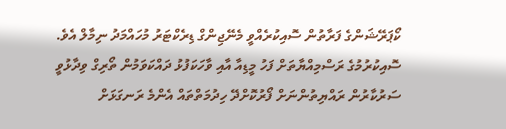ކޯޕަރޭޝަންގެ ފަރާތުން ސޮއިކުރެއްވީ މެނޭޖިންގް ޑިރެކްޓަރު މުހައްމަދު ނިމާލް އެވެ.
ސޮއިކުރުމުގެ ރަސްމިއްޔާތަށް ފަހު މީޑިއާ އާއި ވާހަކަފުޅު ދައްކަވަމުން ތޯރިގް ވިދާޅުވީ ސަރުކާރުން ރައްޔިތުންނަށް ފޯރުކޮށްދޭ ހިދުމަތްތައް އެންމެ ރަނގަޅަށް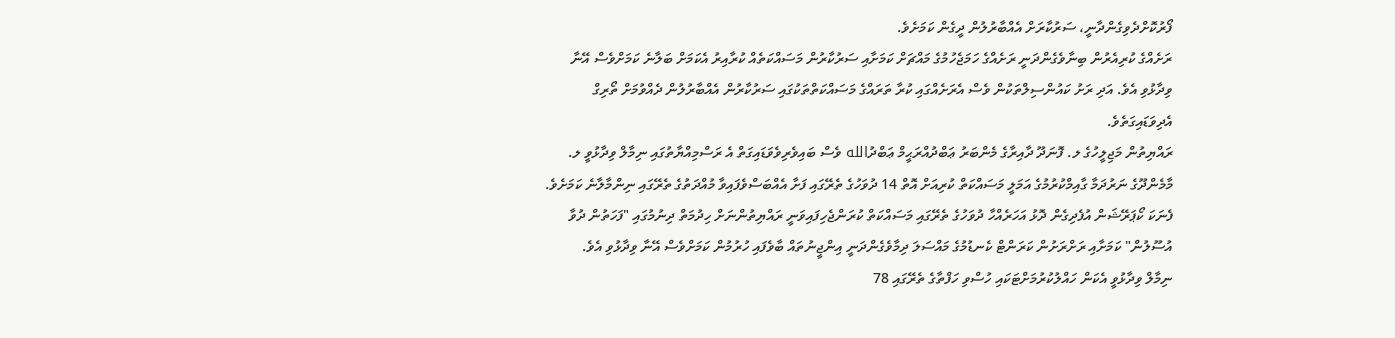ފޯރުކޮށްދެވިގެންދާނީ، ސަރުކާރަށް އެއްބާރުލުން ދީގެން ކަމަށެވެ.
ރަށެއްގެ ކުރިއެރުން ބިނާވެގެންދަނީ ރަށެއްގެ ހަމަޖެހުމުގެ މައްޗަށް ކަމަށާއި ސަރުކާރުން މަސައްކަތެއް ކުރާއިރު އެކަމަށް ބަލާނެ ކަމަށްވެސް އޭނާ ވިދާޅުވި އެވެ. އަދި ރަށު ކައުންސިލްތަކުން ވެސް އެރަށެއްގައި ކުރާ ތަރައްގެ މަސައްކަތްތަކުގައި ސަރުކާރުން އެއްބާރުލުން ދެއްވުމަށް ތޯރިގް އެދިވަޑައިގަތެވެ.
ރައްޔިތުން މަޖިލީހުގެ ލ. ފޮނަދޫ ދާއިރާގެ މެންބަރު ޢަބްދުއްރަޙީމް ޢަބްދުالله ވެސް ބައިވެރިވެވަޑައިގަތް އެ ރަސްމިއްޔާތުގައި ނިމާލް ވިދާޅުވީ ލ. މާމެންދޫގެ ނަރުދަމާ ގާއިމްކުރުމުގެ އަމަލީ މަސައްކަތް ކުރިއަށް އޮތް 14 ދުވަހުގެ ތެރޭގައި ފަށާ އެއްބަސްވެފައިވާ މުއްދަތުގެ ތެރޭގައި ނިންމާލާނެ ކަމަށެވެ.
ފެނަކަ ކޯޕަރޭޝަން އުފެދިގެން ދޮޅު އަހަރެއްހާ ދުވަހުގެ ތެރޭގައި މަސައްކަތް ކުރަންޖެހިފައިވަނީ ރައްޔިތުންނަށް ހިދުމަތް ދިނުމުގައި "ފަހަތުން ދުވާ އުސޫލުން" ކަމަށާއި ރަށްރަށުން ކަރަންޓް ކެނޑުމުގެ މައްސަލަ ދިމާވެގެންދަނީ އިންޖީނުތައް ބާވެފައި ހުރުމުން ކަމަށްވެސް އޭނާ ވިދާޅުވި އެވެ.
ނިމާލް ވިދާޅުވީ އެކަން ހައްލުކުރުމަށްޓަކައި ހުސްވި ހަފްތާގެ ތެރޭގައި 78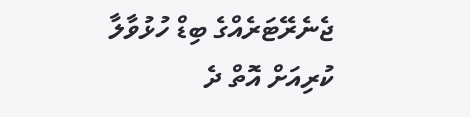ޖެނެރޭޓަރެއްގެ ބިޑް ހުޅުވާލާ ކުރިއަށް އޮތް ދެ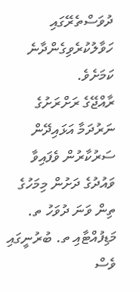ދުވަސްތެރޭގައި ހަވާލުކުރެވިގެންދާނެ ކަމަށެވެ.
ރާއްޖޭގެ ރަށްރަށުގެ ނަރުދަމާ އަޅައިދޭން ސަރުކާރުން ވެފައިވާ ވައުދުގެ ދަށުން މިމަހުގެ ތިން ވަނަ ދުވަހު ތ. މަޑިފުއްޓާއި ތ. ބުރުނީގައި ވެސް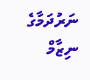ނަރުދަމާގެ ނިޒާމް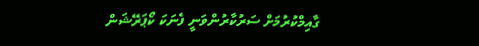ގާއިމްކުރުމަށް ސަރުކާރުންވަނީ ފެނަކަ ކޯޕަރޭޝަން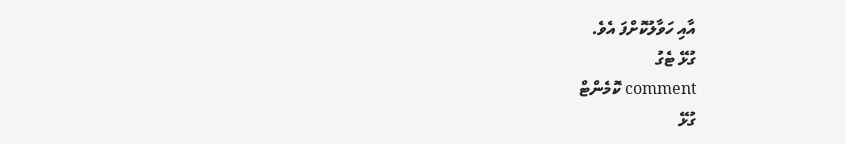އާއި ހަވާލުކޮށްފަ އެވެ.
ގުޅޭ ޓެގު
comment ކޮމެންޓް
ގުޅޭ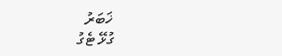ޚަބަރު
ގުޅޭ ޓެގު